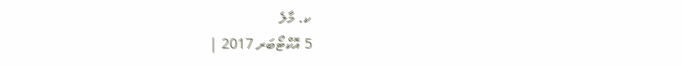ކ. މާލެ
5 އޮކްޓޯބަރ 2017 |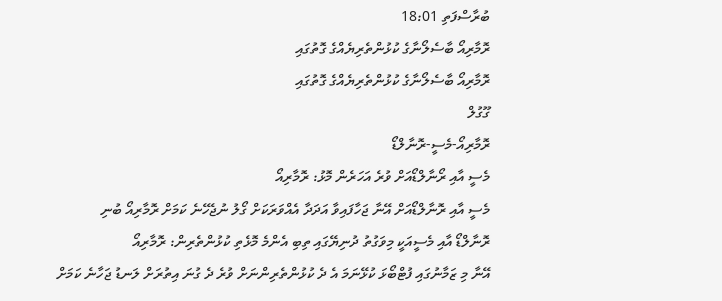ބުރާސްފަތި 18:01
ރޮމާރިއޯ ބާސެލޯނާގެ ކުޅުންތެރިޔެއްގެ ގޮތުގައި
ރޮމާރިއޯ ބާސެލޯނާގެ ކުޅުންތެރިޔެއްގެ ގޮތުގައި
ގޫގުލް
ރޮމާރިއޯ-މެސީ-ރޮނާލްޑޯ
މެސީ އާއި ރޯނާލްޑޯއަށް ވުރެ އަހަރެން މޮޅު: ރޮމާރިއޯ
މެސީ އާއި ރޮނާލްޑޯއަށް އޭނާ ޖަހާފައިވާ އަދަދާ އެއްވަރަކަށް ގޯލު ނުޖެހޭނެ ކަމަށް ރޮމާރިއޯ ބުނި
ރޮނާލްޑޯ އާއި މެސީއަކީ މިވަގުތު ދުނިޔޭގައި ތިބި އެންމެ މޮޅެތި ކުޅުންތެރިން: ރޮމާރިއޯ
އޭނާ މި ޒަމާނުގައި ފުޓްބޯޅަ ކުޅޭނަމަ އެ ދެ ކުޅުންތެރިންނަށް ވުރެ ދެ ގުނަ އިތުރަށް ލަނޑު ޖަހާނެ ކަމަށް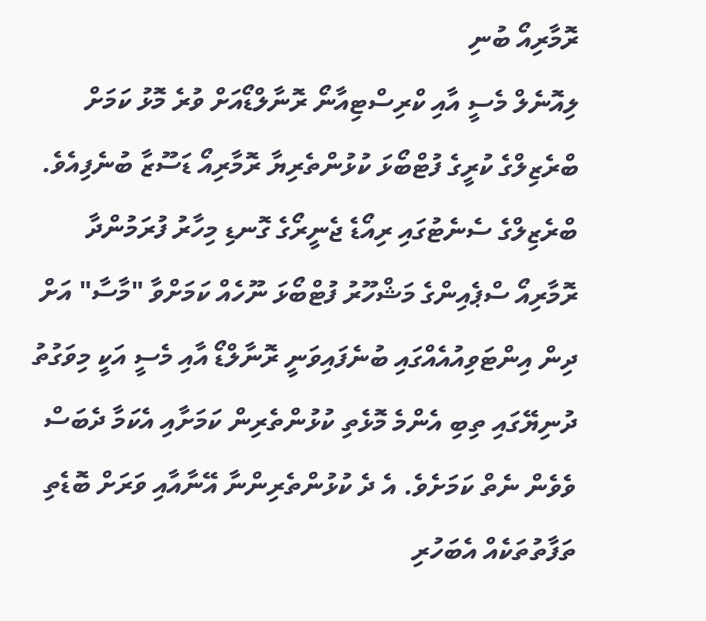ރޮމާރިއޯ ބުނި
ލިއޮނެލް މެސީ އާއި ކްރިސްޓިއާނޯ ރޮނާލްޑޯއަށް ވުރެ މޮޅު ކަމަށް ބްރެޒިލްގެ ކުރީގެ ފުޓްބޯޅަ ކުޅުންތެރިޔާ ރޮމާރިއޯ ޑަސޫޒާ ބުނެފިއެވެ.
ބްރެޒިލްގެ ސެނެޓުގައި ރިއޯޑެ ޖެނީރޯގެ ގޮނޑި މިހާރު ފުރަމުންދާ ރޮމާރިއޯ ސްޕެއިންގެ މަޝްހޫރު ފުޓްބޯޅަ ނޫހެއް ކަމަށްވާ "މާސާ" އަށް ދިން އިންޓަވިއުއެއްގައި ބުނެފައިވަނީ ރޮނާލްޑޯ އާއި މެސީ އަކީ މިވަގުތު ދުނިޔޭގައި ތިބި އެންމެ މޮޅެތި ކުޅުންތެރިން ކަމަށާއި އެކަމާ ދެބަސް ވެވެން ނެތް ކަމަށެވެ. އެ ދެ ކުޅުންތެރިންނާ އޭނާއާއި ވަރަށް ބޮޑެތި ތަފާތުތަކެއް އެބަހުރި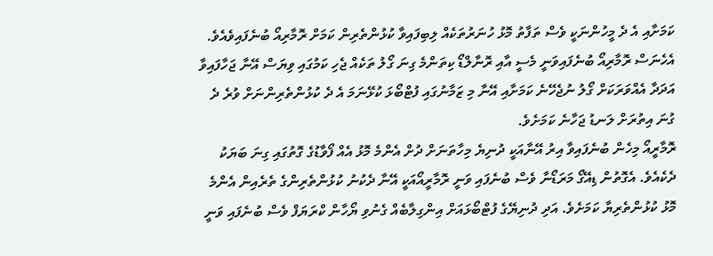ކަމަށާއި އެ ދެ މީހުންނަކީ ވެސް ތަފާތު މޮޅު ހުނަރުތަކެއް ލިބިފައިވާ ކުޅުންތެރިން ކަމަށް ރޮމާރިއޯ ބުނެފައިވެއެވެ.
އެހެނަސް ރޮމާރިއޯ ބުނެފައިވަނީ މެސީ އާއި ރޮނާލްޑޯ ކިތަންމެ ގިނަ ގޯލު ތަކެއް ޖެހި ކަމުގައި ވިޔަސް އޭނާ ޖަހާފައިވާ އަދަދާ އެއްވަރަކަށް ގޯލު ނުޖެހޭނެ ކަމަށާއި އޭނާ މި ޒަމާނުގައި ފުޓްބޯޅަ ކުޅޭނަމަ އެ ދެ ކުޅުންތެރިންނަށް ވުރެ ދެ ގުނަ އިތުރަށް ލަނޑު ޖަހާނެ ކަމަށެވެ.
ރޮމާރީއޯ މިހެން ބުނެފައިވާ އިރު އޭނާއަކީ ދުނިޔެ މިހާތަނަށް ދުށް އެންމެ މޮޅު އެއް ފޯވާޑުގެ ގޮތުގައި ގިނަ ބަޔަކު ދެކެއެވެ. އެގޮތުން ޑިއޭގޯ މަރަޑޯނާ ވެސް ބުނެފައި ވަނީ ރޮމާރީއޯއަކީ އޭނާ ދެކުނު ކުޅުންތެރިންގެ ތެރެއިން އެންމެ މޮޅު ކުޅުންތެރިޔާ ކަމަށެވެ. އަދި ދުނިޔޭގެ ފުޓްބޯޅައަށް އިންގިލާބެއް ގެނުވި ޔޯހާން ކްރަޔަފް ވެސް ބުނެފައި ވަނީ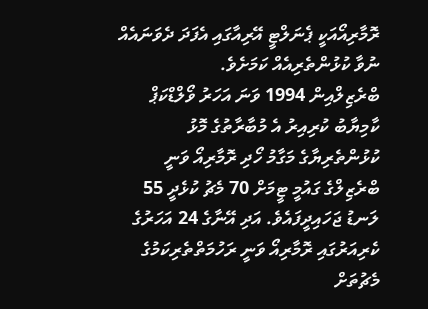ރޮމާރިއޯއަކީ ޕެނަލްޓީ އޭރިއާގައި އެފަދަ ދެވަނައެއް ނުވާ ކުޅުންތެރިއެއް ކަމަށެވެ.
ބްރެޒިލްއިން 1994 ވަނަ އަހަރު ވޯލްޑްކަޕް ކާމިޔާބު ކުރިއިރު އެ މުބާރާތުގެ މޮޅު ކުޅުންތެރިޔާގެ މަގާމު ހޯދި ރޮމާރިއޯ ވަނީ ބްރެޒިލްގެ ގައުމީ ޓީމަށް 70 މެޗު ކުޅެދީ 55 ލަނޑު ޖަހައިދީފައެވެ. އަދި އޭނާގެ 24 އަހަރުގެ ކެރިއަރުގައި ރޮމާރިއޯ ވަނީ ރަހުމަތްތެރިކަމުގެ މެޗުތަށް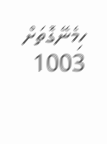ހިމެނޭގޮތަށް 1003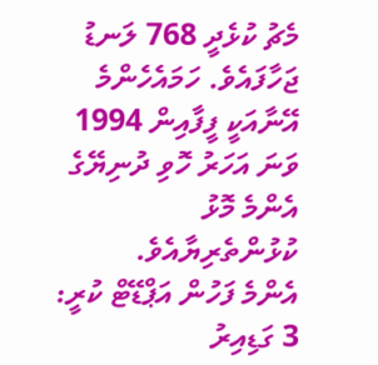މެޗު ކުޅެދީ 768 ލަނޑު ޖަހާފައެވެ. ހަމައެހެންމެ އޭނާއަކީ ފީފާއިން 1994 ވަނަ އަހަރު ހޮވި ދުނިޔޭގެ އެންމެ މޮޅު ކުޅުންތެރިޔާއެވެ.
އެންމެ ފަހުން އަޕްޑޭޓް ކުރީ: 3 ގަޑިއިރު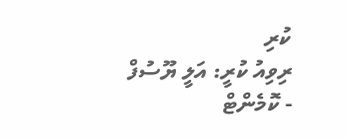ކުރި
ރިވިއު ކުރީ: އަލީ ޔޫސުފް
- ކޮމެންޓް